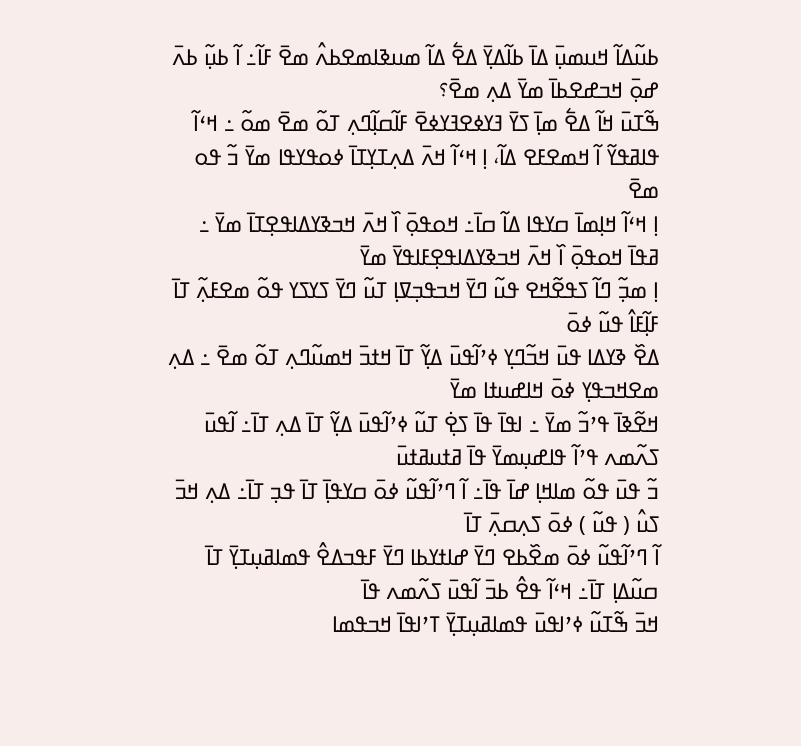ߕߎ߬ߡߊ߬ ߞߎߘߎ߲߫ ߡߊ߫ ߕߊ߬ߡߌ߲߫ ߡߐ߱ ߡߊ߬ ߘߎߢߊߘߐߕߍ߮ ߘߐ߫ ߓߊ߬߸ ߊ߬ ߕߎ߲߬ ߕߍ߫ ߝߋ߲߫ ߞߏߝߐߕߊ߫ ߘߌ߫ ߡߍ߲ ߘߐ߫؟
ߒ߬ߠߎ߫ ߞߊ߬ ߡߐ߱ ߘߊ߲߫ ߖߌ߫ ߔߌߦߐߔߌߦߐ߫ ߓߊ߬ߛߊ߲߬ߣߍ߲ ߠߋ߬ ߘߐ߫ ߘߋ߬ ߸ ߞߵߊ߬ ߟߊߥߟߌ߬ ߊ߬ ߞߘߐߓߐ ߡߊ߬، ߊ߲ ߞߵߊ߬ ߞߍ߫ ߡߍ߲ߠߌ߲ߠߊ߫ ߦߋߟߌߟߊ ߘߌ߫ ߏ߬ ߟߋ ߘߐ߫
ߊ߲ ߞߵߊ߬ ߞߊ߲ߘߊ߫ ߛߌߟߊ ߡߊ߬ ߛߊ߫߸ ߞߋߟߋ߲߫ ߊ߰ ߞߍ߫ ߞߏߢߌߡߊߟߐ߲ߠߊ߫ ߘߌ߫ ߸ ߥߟߊ߫ ߞߋߟߋ߲߫ ߊ߰ ߞߍ߫ ߞߏߢߌߡߊߟߐ߲ߓߊߟߌ߫ ߘߌ߫
ߊ߲ ߘߏ߲߬ ߣߊ߬ ߖߟߐ߬ߞߐ ߟߎ߬ ߣߌ߫ ߞߏߟߏ߲ߜߊ߲ ߠߎ߬ ߣߌ߫ ߖߌߖߌ ߟߋ߬ ߘߐߓߍ߲߬ ߠߊ߫ ߓߊ߲߬ߓߊ߮ ߟߎ߬ ߦߋ߫
ߡߐ߰ ߢߌߡߊ ߟߎ߫ ߞߏ߬ߣߌ߲ ߦߴߊ߬ߟߎ߫ ߡߌ߲߬ ߠߊ߫ ߞߙߏ߫ ߞߘߎ߬ߣߍ߲ ߠߋ߬ ߘߐ߫ ߸ ߡߍ߲ ߘߐߞߏߟߌ߲ ߦߋ߫ ߞߊߝߎߙߊ ߘߌ߫
ߞߐ߬ߢߊ߫ ߟߴߏ߬ ߘߌ߫ ߸ ߊߟߊ߫ ߟߊ߫ ߖߐ߲߭ ߠߎ߬ ߦߴߊ߬ߟߎ߫ ߡߌ߲߬ ߠߊ߫ ߡߍ߲ ߠߊ߫߸ ߊ߬ߟߎ߫ ߖߍ߬ߘߍ ߟߴߊ߬ ߟߊߝߎ߲ߘߌ߫ ߟߊ߫ ߥߙߎߥߙߎ߫
ߏ߬ ߟߎ߫ ߟߋ߬ ߘߊߞߊ߲ ߝߊ߫ ߟߊ߫߸ ߊ߬ ߣߴߊ߬ߟߎ߬ ߦߋ߫ ߛߌߟߊ߲߫ ߠߊ߫ ߟߏ߲ ߠߊ߫߸ ߡߍ߲ ߞߏ߫ ߖߎ߮ ( ߟߎ߬ ) ߦߋ߫ ߖߍ߲ߛߍ߲߫ ߠߊ߫
ߊ߬ ߣߴߊ߬ߟߎ߬ ߦߋ߫ ߘߐ߰ߕߐ ߣߌ߫ ߝߊߙߌߕߊ ߣߌ߫ ߓߟߏߡߐ߮ ߟߘߊߥߎ߲ߠߌ߲߫ ߠߊ߫ ߛߎ߬ߡߊ߲ ߠߊ߫߸ ߞߵߊ߬ ߟߐ߮ ߕߏ߫ ߊ߬ߟߎ߫ ߖߍ߬ߘߍ ߟߊ߫
ߞߏ߫ ߒ߬ߠߎ߬ ߦߴߊߟߎ߫ ߟߘߊߥߎ߲ߠߌ߲߫ ߠߴߊߟߊ߫ ߞߏߟߘߊ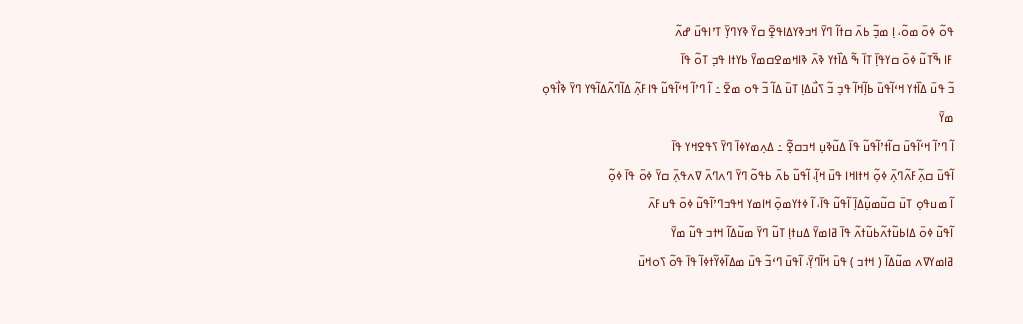ߟߋ߬ ߦߋ߫ ߘߋ߬، ߊ߲ ߘߏ߲߬ ߕߍ߫ ߛߙߊ߬ ߣߌ߫ ߞߏߢߌߡߊߟߐ߲߫ ߛߌ߫ ߢߌߣߌ߲߫ ߠߴߊߟߎ߫ ߝߍ߬
ߓߊ ߒ߬ߠߎ߬ ߦߋ߫ ߛߌߟߊ߲߫ ߠߊ߫ ߒ߬ ߡߊ߰ߙߌ ߢߍ߫ ߢߊߞߘߐߛߘߌ߫ ߕߌߙߊ ߟߏ߲ ߠߋ߬ ߟߊ߫
ߏ߬ ߟߎ߫ ߡߊ߰ߙߌ ߞߵߊ߬ߟߎ߫ ߕߊ߲߬ߞߊ߬ ߟߏ߲ ߏ߬ ߖߎ߯ߡߊ߲ ߠߎ߫ ߡߊ߬ ߏ߬ ߟߋ ߘߐ߫ ߸ ߊ߬ ߣߴߊ߬ ߞߵߊ߬ߟߎ߬ ߟߊߓߍ߲߬ ߡߊ߬ߣߍ߬ߡߊ߬ߟߌ ߣߌ߫ ߢߊ߯ߟߋ߲ ߘߌ߫
ߊ߬ ߣߴߊ߬ ߞߵߊ߬ߟߎ߫ ߛߊ߬ߙߴߊ߬ߟߎ߬ ߟߊ߫ ߡߎ߬ߢߎ߲ ߞߏߛߐ߲߬ ߸ ߡߍ߲ߘߌߦߊ߫ ߣߌ߫ ߖߟߐߞߌ ߟߊ߫
ߊ߬ߟߎ߫ ߛߍ߲߬ߓߍ߬ߣߍ߲߫ ߦߋ߲߬ ߞߙߊߞߊ ߟߎ߫ ߞߊ߲߬، ߊ߬ߟߎ߬ ߕߍ߫ ߕߟߋ߬ ߣߌ߫ ߣߍߣߍ߫ ߜߍߟߍ߲߫ ߛߌ߫ ߦߋ߫ ߟߊ߫ ߦߋ߲߬
ߊ߬ ߘߎߟߋ߲ ߠߎ߫ ߛߎ߬ߘߎ߲߬ߡߊ߲߫ ߊ߬ߟߎ߬ ߟߊ߫، ߊ߬ ߦߙߌߘߋ߲߫ ߞߊߘߌ ߞߟߏߣߴߊ߬ߟߎ߬ ߦߋ߫ ߟߎߓߍ߫
ߊ߬ߟߎ߬ ߦߋ߫ ߡߊߕߎ߬ߙߍ߬ߕߎ߬ߙߍ߬ ߟߊ߫ ߥߊߘߌ߫ ߡߎߙߊ߲ ߠߎ߬ ߣߌ߫ ߘߎ߬ߡߊ߬ ߞߙߏ ߟߎ߬ ߘߌ߫
ߥߊߘߌߜߍ ߘߎ߬ߡߊ߬ ( ߞߙߏ ) ߟߎ߫ ߞߊ߬ߣߌ߲߫، ߊ߬ߟߎ߫ ߣߵߏ߬ ߟߎ߫ ߘߡߊ߬ߦߌ߬ߙߦߊ߬ ߟߊ߫ ߟߋ߬ ߖߋߞߎ߫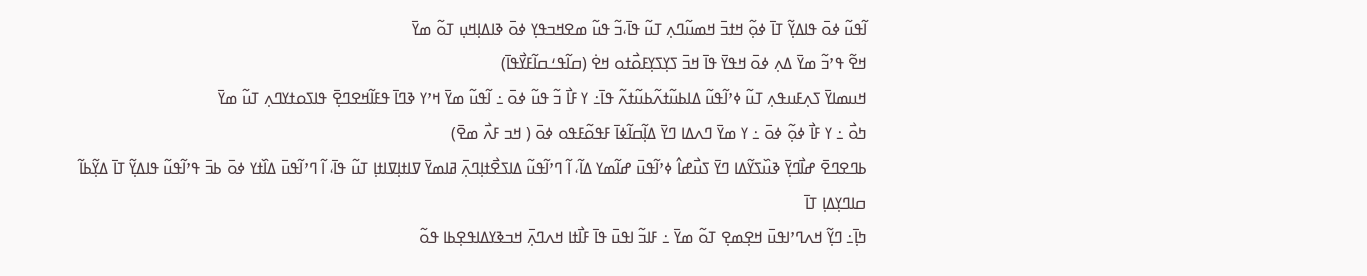ߊ߬ߟߎ߬ ߦߋ߫ ߟߊߡߌ߲߬ ߠߊ߫ ߦߋ߲߬ ߞߙߏ߫ ߞߘߎ߬ߣߍ߲ ߠߎ߬ ߟߊ߫،ߏ߬ ߟߎ߬ ߘߐߞߏߟߌ߲ ߦߋ߫ ߢߊߡߊ߲ߞߎ߲ ߠߋ߬ ߘߌ߫
ߞߐ߬ ߟߴߏ߬ ߘߌ߫ ߡߍ߲ ߦߋ߫ ߞߟߌ߫ ߟߊ߫ ߞߏ߫ ߖߌ߲ߖߌ߲ߓߋ߯ߙߋ ߞߐ߭ (ߛߊ߬ߟߑߛߊ߬ߓߌ߯ߟߊ߫)
ߞߎߘߊߌ߫ ߖߍ߲ߓߎߟߍ߲ ߠߎ߬ ߦߴߊ߬ߟߎ߬ ߡߊߕߎ߬ߙߍ߬ߕߎ߬ߙߍ߬ ߟߊ߫߸ ߌ ߓߊ߯ ߏ߬ ߟߎ߬ ߦߋ߫ ߸ ߊ߬ߟߎ߬ ߘߌ߫ ߞߴߌ ߢߣߊ߫ ߟߓߊ߬ߞߐߣߐ߲߫ ߟߊߖߋߙߌߣߍ߲ ߠߎ߬ ߘߌ߫
ߤߋ߯ ߸ ߌ ߓߊ߯ ߦߋ߲߬ ߦߋ߫ ߸ ߌ ߘߌ߫ ߣߍߡߊ ߣߌ߫ ߡߊ߲߬ߛߊ߬ߦߊ߫ ߓߟߋ߬ߓߟߋ ߦߋ߫ ( ߞߏ ߓߍ߯ ߘߐ߫)
ߕߣߐߣߐ߫ ߝߊ߯ߣߌ߲߫ ߢߎ߰ߖߌ߬ߡߊ ߣߌ߫ ߖߎ߯ߝߊ߮ ߦߴߊ߬ߟߎ߫ ߝߊ߬ߘߌ ߡߊ߬، ߊ߬ ߣߴߊ߬ߟߎ߬ ߡߊߖߐ߯ߙߊ߲ߣߍ߲߫ ߥߊߘߌ߫ ߜߊߙߊ߲ߜߊߙߊ߲ ߠߎ߬ ߟߊ߫، ߊ߬ ߣߴߊ߬ߟߎ߫ ߡߊ߰ߙߌ ߦߋ߫ ߕߏ߫ ߟߴߊ߬ߟߎ߬ ߟߊߡߌ߲߬ ߠߊ߫ ߡߌ߲߬ߕߊ߬ ߛߊߣߌ߲ߡߊ߲ ߠߊ߫
ߤߊ߲߫߸ ߣߌ߲߬ ߞߍߣߴߊߟߎ߫ ߞߐ߲ߘߐ߲ ߠߋ߬ ߘߌ߫ ߸ ߓߊߏ߬ ߊߟߎ߫ ߟߊ߫ ߓߊ߯ߙߊ ߞߍߣߍ߲߫ ߞߏߢߌߡߊߟߐ߲ߕߊ ߟߋ߬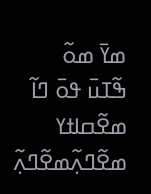ߘߌ߫ ߘߋ߬
ߒ߬ߠߎ߫ ߟߋ߫ ߣߊ߬ ߘߐ߬ߛߊߙߌ ߘߐ߬ߣߍ߲߬ߘߐ߬ߣߍ߲߬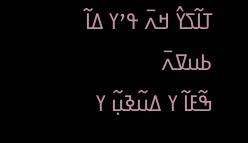ߠߊ߬ߖߌ߮ ߞߍ߫ ߟߴߌ ߡߊ߬ ߕߎߜߍ߫
ߒ߬ߓߊ߬ ߌ ߡߎ߬ߢߎ߲߬ ߌ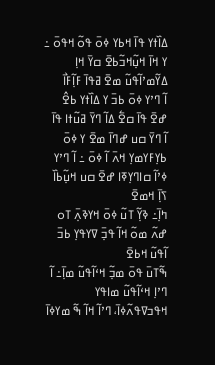ߡߊ߰ߙߌ ߟߊ߫ ߞߕߌ ߦߋ߫ ߟߋ߬ ߞߟߋ߫ ߸ ߌ ߞߊ߫ ߞߎ߲߬ߞߏ߬ߕߐ߫ ߛߌ߫ ߞߊ߲ ߡߌ߬ߘߴߊ߬ߟߎ߬ ߘߐ߫ ߥߟߊ߫ ߓߊ߲߬ߓߊ߯
ߊ߬ ߣߴߌ ߦߋ߫ ߕߏ߫ ߌ ߡߊ߰ߙߌ ߕߐ߮ ߝߐ߫ ߟߊ߫ ߛߐ߱ ߡߊ߬ ߣߌ߫ ߥߎ߬ߙߊ ߟߊ߫
ߊ߬ ߣߌ߫ ߛߎ ߝߣߊ߫ ߘߐ߫ ߌ ߦߋ߫ ߕߌ߲ߓߌߘߌ߲ ߞߍ߫ ߊ߬ ߦߋ߫ ߸ ߊ߬ ߣߴߌ ߦߴߊ߬ ߛߊߣߌ߲ߧߊ ߝߐ߫ ߛߎ ߞߎ߲߬ߕߊ߰ ߖߊ߲߫ ߞߘߐ߫
ߤߊ߲߫߸ ߢߌ߲߬ ߠߎ߬ ߦߋ߫ ߞߌߢߍ߲߫ ߠߋ ߝߍ߬ ߘߋ߬ ߞߊ߬ ߟߏ߲߫ ߜߌߟߌ߲ ߕߏ߫ ߊ߬ߟߎ߬ ߞߕߐ߫
ߒ߬ߠߎ߫ ߟߋ߫ ߘߏ߲߬ ߞߵߊ߬ߟߎ߬ ߘߊ߲߫߸ ߊ߬ ߣߴߊ߲ ߞߵߊ߬ߟߎ߬ ߘߊߟߌ ߞߟߏߜߟߍ߬ߦߊ߫، ߣߴߊ߬ ߞߊ߬ ߒ߬ ߘߌߦߊ߫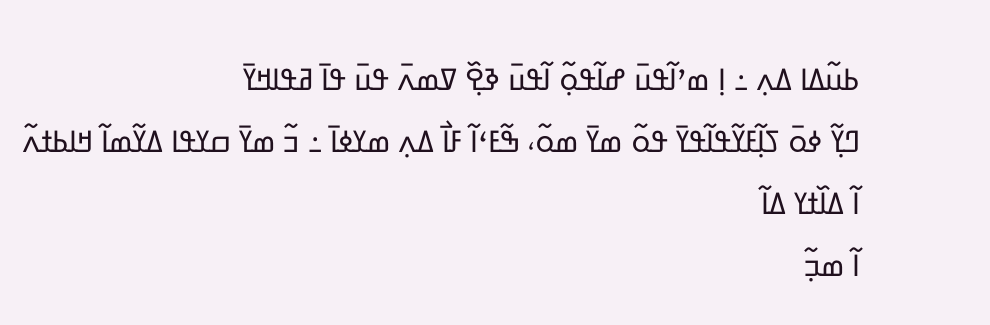ߕߎ߬ߡߊ ߡߍ߲ ߸ ߊ߲ ߘߴߊ߬ߟߎ߫ ߝߊ߬ߟߋ߲߬ ߊ߬ߟߎ߫ ߢߐ߲߰ ߜߘߍ߫ ߟߎ߫ ߟߊ߫ ߥߟߊߞߌ߫
ߣߌ߲߬ ߦߋ߫ ߖߊ߲߬ߓߌ߬ߟߊ߬ߟߌ߫ ߟߋ߬ ߘߌ߫ ߘߋ߬، ߒ߬ߓߵߊ߬ ߓߊ߯ ߡߍ߲ ߘߌߦߊ߫ ߸ ߏ߬ ߘߌ߫ ߛߌߟߊ ߡߌ߬ߘߊ߬ ߞߊߕߙߍ߬ ߊ߬ ߡߊ߰ߙߌ ߡߊ߬
ߊ߬ ߘߏ߲߬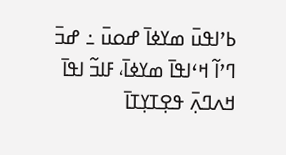ߕߴߊߟߎ߫ ߘߌߦߊ߫ ߝߋߎ߫ ߸ ߝߏ߫ ߣߴߊ߬ ߞߵߊߟߊ߫ ߘߌߦߊ߫، ߓߊߏ߬ ߊߟߊ߫ ߞߍߣߍ߲߫ ߟߐ߲ߠߌ߲ߠߊ߫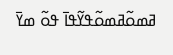ߥߘߋ߬ߥߘߋ߬ߟߌ߬ߟߊ߫ ߟߋ߬ ߘߌ߫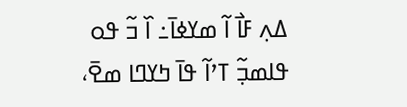ߡߍ߲ ߓߊ߯ ߊ߬ ߘߌߦߊ߫߸ ߊ߰ ߏ߬ ߟߋ ߟߊߘߏ߲߬ ߠߴߊ߬ ߟߊ߫ ߤߌߣߊ ߘߐ߫،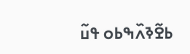ߕߐ߬ߢߍ߰ߒߕߋ ߟߎ߬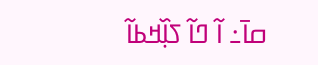ߛߊ߫߸ ߊ߬ ߣߊ߬ ߖߊ߲߰ߞߕߊ߬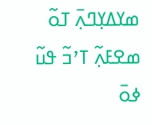ߘߌߡߌ߲ߣߍ߲߫ ߠߋ߬ ߘߐߓߍ߲߬ ߠߴߏ߬ ߟߎ߬ ߦߋ߫